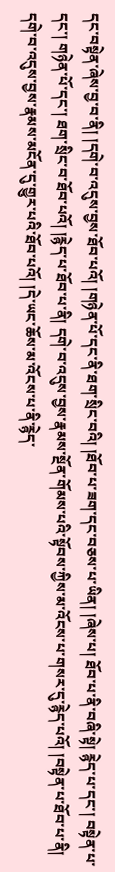དང་བསྟེན་ཞེས་བྱ་བ་ནི། །དགེ་བ་འདུས་བྱས་ཐོབ་པའོ། །གཉེན་པོ་དང་ནི་ཐག་སྲིང་བའི། །ཐོབ་པ་ཟག་དང་བཅས་པ་ཡིན། །ཞེས་པ། ཐོབ་པ་ནི་བཞི་སྟེ། རྙེད་པ་དང་། བསྟེན་པ་དང་། གཉེན་པོ་དང་། ཐག་སྲིང་བ་ཐོབ་པའོ། །རྙེད་པ་ཐོབ་པ་ནི། དགེ་བ་འདུས་བྱས་རྣམས་སྔོན་གོམས་པའི་སྟོབས་ཀྱིས་མ་འོངས་པ་གསར་དུ་རྙེད་པའོ། །བསྟེན་པ་ཐོབ་པ་ནི། དགེ་བ་འདུས་བྱས་རྣམས་མངོན་དུ་གྱུར་པའི་ཐོབ་པའོ། །དེ་ཡང་ཆོས་མ་འོངས་པ་ནི་རྙེད་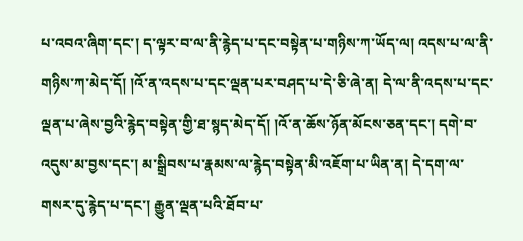པ་འབའ་ཞིག་དང་། ད་ལྟར་བ་ལ་ནི་རྙེད་པ་དང་བསྟེན་པ་གཉིས་ཀ་ཡོད་ལ། འདས་པ་ལ་ནི་གཉིས་ཀ་མེད་དོ། །འོ་ན་འདས་པ་དང་ལྡན་པར་བཤད་པ་དེ་ཅི་ཞེ་ན། དེ་ལ་ནི་འདས་པ་དང་ལྡན་པ་ཞེས་བྱའི་རྙེད་བསྟེན་གྱི་ཐ་སྙད་མེད་དོ། །འོ་ན་ཆོས་ཉོན་མོངས་ཅན་དང་། དགེ་བ་འདུས་མ་བྱས་དང་། མ་སྒྲིབས་པ་རྣམས་ལ་རྙེད་བསྟེན་མི་འཇོག་པ་ཡིན་ན། དེ་དག་ལ་གསར་དུ་རྙེད་པ་དང་། རྒྱུན་ལྡན་པའི་ཐོབ་པ་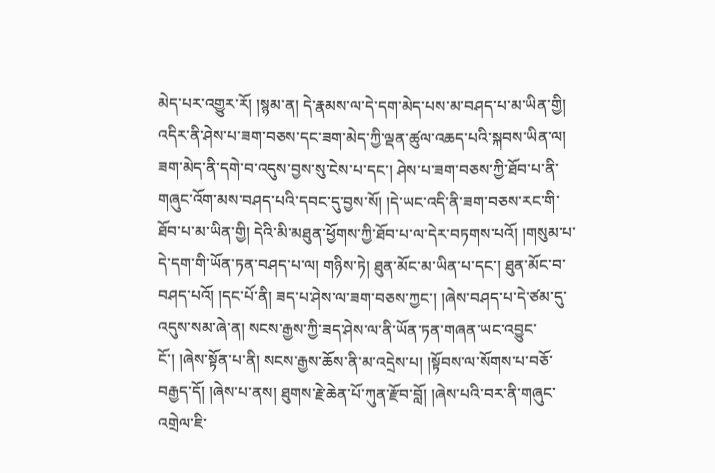མེད་པར་འགྱུར་རོ། །སྙམ་ན། དེ་རྣམས་ལ་དེ་དག་མེད་པས་མ་བཤད་པ་མ་ཡིན་གྱི། འདིར་ནི་ཤེས་པ་ཟག་བཅས་དང་ཟག་མེད་ཀྱི་ལྡན་ཚུལ་འཆད་པའི་སྐབས་ཡིན་ལ། ཟག་མེད་ནི་དགེ་བ་འདུས་བྱས་སུ་ངེས་པ་དང་། ཤེས་པ་ཟག་བཅས་ཀྱི་ཐོབ་པ་ནི་གཞུང་འོག་མས་བཤད་པའི་དབང་དུ་བྱས་སོ། །དེ་ཡང་འདི་ནི་ཟག་བཅས་རང་གི་ཐོབ་པ་མ་ཡིན་གྱི། དེའི་མི་མཐུན་ཕྱོགས་ཀྱི་ཐོབ་པ་ལ་དེར་བཏགས་པའོ། །གསུམ་པ་དེ་དག་གི་ཡོན་ཏན་བཤད་པ་ལ། གཉིས་ཏེ། ཐུན་མོང་མ་ཡིན་པ་དང་། ཐུན་མོང་བ་བཤད་པའོ། །དང་པོ་ནི། ཟད་པ་ཤེས་ལ་ཟག་བཅས་ཀྱང་། །ཞེས་བཤད་པ་དེ་ཙམ་དུ་འདུས་སམ་ཞེ་ན། སངས་རྒྱས་ཀྱི་ཟད་ཤེས་ལ་ནི་ཡོན་ཏན་གཞན་ཡང་འབྱུང་ངོ་། །ཞེས་སྟོན་པ་ནི། སངས་རྒྱས་ཆོས་ནི་མ་འདྲེས་པ། །སྟོབས་ལ་སོགས་པ་བཅོ་བརྒྱད་དོ། །ཞེས་པ་ནས། ཐུགས་རྗེ་ཆེན་པོ་ཀུན་རྫོབ་བློ། །ཞེས་པའི་བར་ནི་གཞུང་འགྲེལ་ཇི་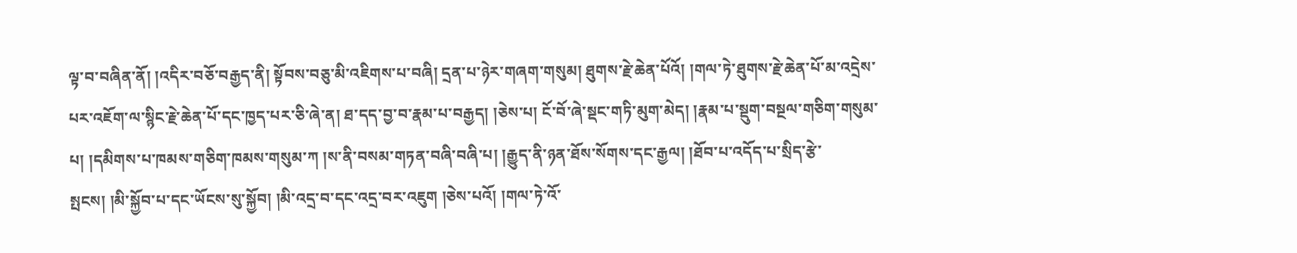ལྟ་བ་བཞིན་ནོ། །འདིར་བཅོ་བརྒྱད་ནི། སྟོབས་བཅུ་མི་འཇིགས་པ་བཞི། དྲན་པ་ཉེར་གཞག་གསུམ། ཐུགས་རྗེ་ཆེན་པོའོ། །གལ་ཏེ་ཐུགས་རྗེ་ཆེན་པོ་མ་འདྲེས་པར་འཇོག་ལ་སྙིང་རྗེ་ཆེན་པོ་དང་ཁྱད་པར་ཅི་ཞེ་ན། ཐ་དད་བྱ་བ་རྣམ་པ་བརྒྱད། །ཅེས་པ། ངོ་བོ་ཞེ་སྡང་གཏི་མུག་མེད། །རྣམ་པ་སྡུག་བསྔལ་གཅིག་གསུམ་པ། །དམིགས་པ་ཁམས་གཅིག་ཁམས་གསུམ་ཀ །ས་ནི་བསམ་གཏན་བཞི་བཞི་པ། །རྒྱུད་ནི་ཉན་ཐོས་སོགས་དང་རྒྱལ། །ཐོབ་པ་འདོད་པ་སྲིད་རྩེ་སྤངས། །མི་སྐྱོབ་པ་དང་ཡོངས་སུ་སྐྱོབ། །མི་འདྲ་བ་དང་འདྲ་བར་འཇུག །ཅེས་པའོ། །གལ་ཏེ་འོ་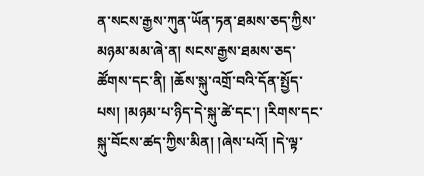ན་སངས་རྒྱས་ཀུན་ཡོན་ཏན་ཐམས་ཅད་ཀྱིས་མཉམ་མམ་ཞེ་ན། སངས་རྒྱས་ཐམས་ཅད་ཚོགས་དང་ནི། །ཆོས་སྐུ་འགྲོ་བའི་དོན་སྤྱོད་པས། །མཉམ་པ་ཉིད་དེ་སྐུ་ཚེ་དང་། །རིགས་དང་སྐུ་བོངས་ཚད་ཀྱིས་མིན། །ཞེས་པའོ། །དེ་ལྟ་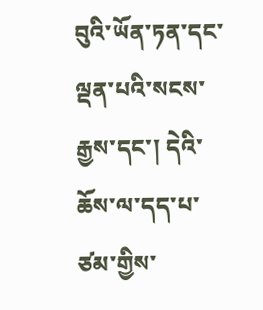བུའི་ཡོན་ཏན་དང་ལྡན་པའི་སངས་རྒྱས་དང་། དེའི་ཆོས་ལ་དད་པ་ཙམ་གྱིས་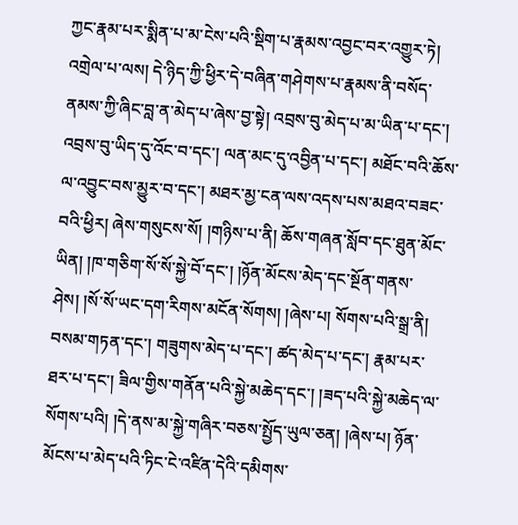ཀྱང་རྣམ་པར་སྨིན་པ་མ་ངེས་པའི་སྡིག་པ་རྣམས་འབྱང་བར་འགྱུར་ཏེ། འགྲེལ་པ་ལས། དེ་ཉིད་ཀྱི་ཕྱིར་དེ་བཞིན་གཤེགས་པ་རྣམས་ནི་བསོད་ནམས་ཀྱི་ཞིང་བླ་ན་མེད་པ་ཞེས་བྱ་སྟེ། འབྲས་བུ་མེད་པ་མ་ཡིན་པ་དང་། འབྲས་བུ་ཡིད་དུ་འོང་བ་དང་། ལན་མང་དུ་འབྱིན་པ་དང་། མཐོང་བའི་ཆོས་ལ་འབྱུང་བས་མྱུར་བ་དང་། མཐར་མྱ་ངན་ལས་འདས་པས་མཐའ་བཟང་བའི་ཕྱིར། ཞེས་གསུངས་སོ། །གཉིས་པ་ནི། ཆོས་གཞན་སློབ་དང་ཐུན་མོང་ཡིན། །ཁ་གཅིག་སོ་སོ་སྐྱེ་བོ་དང་། །ཉོན་མོངས་མེད་དང་སྔོན་གནས་ཤེས། །སོ་སོ་ཡང་དག་རིགས་མངོན་སོགས། །ཞེས་པ། སོགས་པའི་སྒྲ་ནི། བསམ་གཏན་དང་། གཟུགས་མེད་པ་དང་། ཚད་མེད་པ་དང་། རྣམ་པར་ཐར་པ་དང་། ཟིལ་གྱིས་གནོན་པའི་སྐྱེ་མཆེད་དང་། །ཟད་པའི་སྐྱེ་མཆེད་ལ་སོགས་པའི། །དེ་ནས་མ་སྐྱེ་གཞིར་བཅས་སྤྱོད་ཡུལ་ཅན། །ཞེས་པ། ཉོན་མོངས་པ་མེད་པའི་ཏིང་ངེ་འཛིན་དེའི་དམིགས་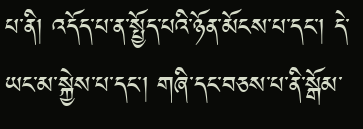པ་ནི། འདོད་པ་ན་སྤྱོད་པའི་ཉོན་མོངས་པ་དང་། དེ་ཡང་མ་སྐྱེས་པ་དང་། གཞི་དང་བཅས་པ་ནི་སྒོམ་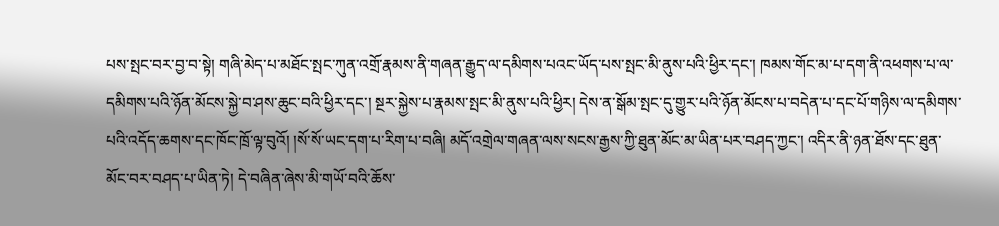པས་སྤང་བར་བྱ་བ་སྟེ། གཞི་མེད་པ་མཐོང་སྤང་ཀུན་འགྲོ་རྣམས་ནི་གཞན་རྒྱུད་ལ་དམིགས་པའང་ཡོད་པས་སྤང་མི་ནུས་པའི་ཕྱིར་དང་། ཁམས་གོང་མ་པ་དག་ནི་འཕགས་པ་ལ་དམིགས་པའི་ཉོན་མོངས་སྐྱེ་བ་ཤས་ཆུང་བའི་ཕྱིར་དང་། སྔར་སྐྱེས་པ་རྣམས་སྤང་མི་ནུས་པའི་ཕྱིར། དེས་ན་སྒོམ་སྤང་དུ་གྱུར་པའི་ཉོན་མོངས་པ་བདེན་པ་དང་པོ་གཉིས་ལ་དམིགས་པའི་འདོད་ཆགས་དང་ཁོང་ཁྲོ་ལྟ་བུའོ། །སོ་སོ་ཡང་དག་པ་རིག་པ་བཞི། མདོ་འགྲེལ་གཞན་ལས་སངས་རྒྱས་ཀྱི་ཐུན་མོང་མ་ཡིན་པར་བཤད་ཀྱང་། འདིར་ནི་ཉན་ཐོས་དང་ཐུན་མོང་བར་བཤད་པ་ཡིན་ཏེ། དེ་བཞིན་ཞེས་མི་གཡོ་བའི་ཆོས་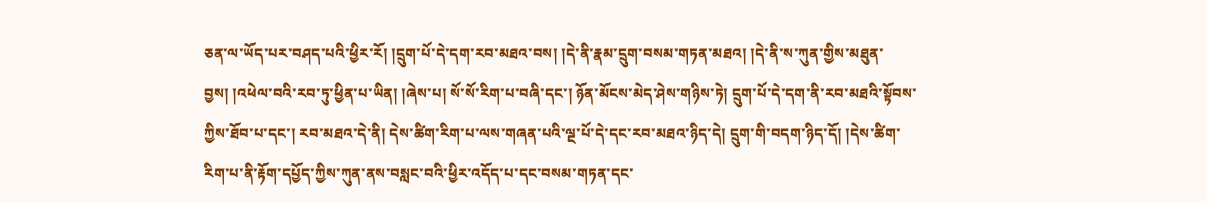ཅན་ལ་ཡོད་པར་བཤད་པའི་ཕྱིར་རོ། །དྲུག་པོ་དེ་དག་རབ་མཐའ་བས། །དེ་ནི་རྣམ་དྲུག་བསམ་གཏན་མཐའ། །དེ་ནི་ས་ཀུན་གྱིས་མཐུན་བྱས། །འཕེལ་བའི་རབ་ཏུ་ཕྱིན་པ་ཡིན། །ཞེས་པ། སོ་སོ་རིག་པ་བཞི་དང་། ཉོན་མོངས་མེད་ཤེས་གཉིས་ཏེ། དྲུག་པོ་དེ་དག་ནི་རབ་མཐའི་སྟོབས་ཀྱིས་ཐོབ་པ་དང་། རབ་མཐའ་དེ་ནི། དེས་ཚིག་རིག་པ་ལས་གཞན་པའི་ལྔ་པོ་དེ་དང་རབ་མཐའ་ཉིད་དེ། དྲུག་གི་བདག་ཉིད་དོ། །དེས་ཚིག་རིག་པ་ནི་རྟོག་དཔྱོད་ཀྱིས་ཀུན་ནས་བསླང་བའི་ཕྱིར་འདོད་པ་དང་བསམ་གཏན་དང་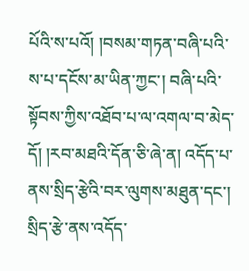པོའི་ས་པའོ། །བསམ་གཏན་བཞི་པའི་ས་པ་དངོས་མ་ཡིན་ཀྱང་། བཞི་པའི་སྟོབས་ཀྱིས་འཐོབ་པ་ལ་འགལ་བ་མེད་དོ། །རབ་མཐའི་དོན་ཅི་ཞེ་ན། འདོད་པ་ནས་སྲིད་རྩེའི་བར་ལུགས་མཐུན་དང་། སྲིད་རྩེ་ནས་འདོད་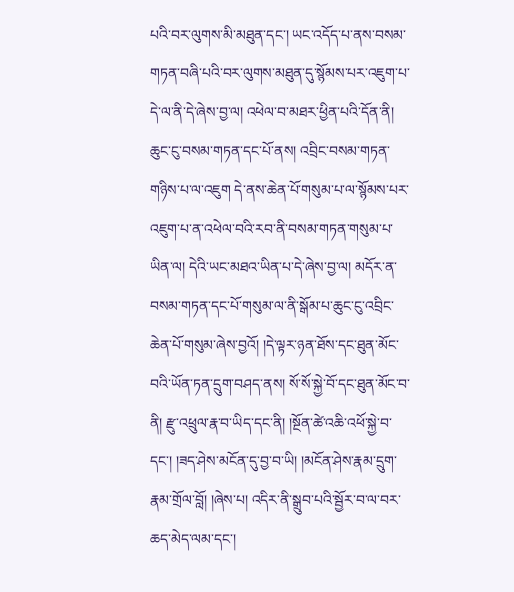པའི་བར་ལུགས་མི་མཐུན་དང་། ཡང་འདོད་པ་ནས་བསམ་གཏན་བཞི་པའི་བར་ལུགས་མཐུན་དུ་སྙོམས་པར་འཇུག་པ་དེ་ལ་ནི་དེ་ཞེས་བྱ་ལ། འཕེལ་བ་མཐར་ཕྱིན་པའི་དོན་ནི། ཆུང་ངུ་བསམ་གཏན་དང་པོ་ནས། འབྲིང་བསམ་གཏན་གཉིས་པ་ལ་འཇུག དེ་ནས་ཆེན་པོ་གསུམ་པ་ལ་སྙོམས་པར་འཇུག་པ་ན་འཕེལ་བའི་རབ་ནི་བསམ་གཏན་གསུམ་པ་ཡིན་ལ། དེའི་ཡང་མཐའ་ཡིན་པ་དེ་ཞེས་བྱ་ལ། མདོར་ན་བསམ་གཏན་དང་པོ་གསུམ་ལ་ནི་སྒོམ་པ་ཆུང་ངུ་འབྲིང་ཆེན་པོ་གསུམ་ཞེས་བྱའོ། །དེ་ལྟར་ཉན་ཐོས་དང་ཐུན་མོང་བའི་ཡོན་ཏན་དྲུག་བཤད་ནས། སོ་སོ་སྐྱེ་བོ་དང་ཐུན་མོང་བ་ནི། རྫུ་འཕྲུལ་རྣ་བ་ཡིད་དང་ནི། །སྔོན་ཚེ་འཆི་འཕོ་སྐྱེ་བ་དང་། །ཟད་ཤེས་མངོན་དུ་བྱ་བ་ཡི། །མངོན་ཤེས་རྣམ་དྲུག་རྣམ་གྲོལ་བློ། །ཞེས་པ། འདིར་ནི་སྒྲུབ་པའི་སྦྱོར་བ་ལ་བར་ཆད་མེད་ལམ་དང་།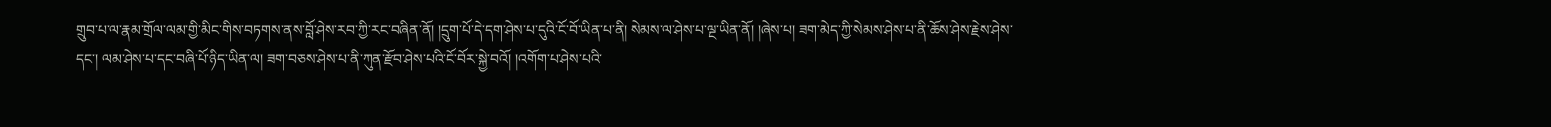གྲུབ་པ་ལ་རྣམ་གྲོལ་ལམ་གྱི་མིང་གིས་བཏགས་ནས་བློ་ཤེས་རབ་ཀྱི་རང་བཞིན་ནོ། །དྲུག་པོ་དེ་དག་ཤེས་པ་དུའི་ངོ་བོ་ཡིན་པ་ནི། སེམས་ལ་ཤེས་པ་ལྔ་ཡིན་ནོ། །ཞེས་པ། ཟག་མེད་ཀྱི་སེམས་ཤེས་པ་ནི་ཆོས་ཤེས་རྗེས་ཤེས་དང་། ལམ་ཤེས་པ་དང་བཞི་པོ་ཉིད་ཡིན་ལ། ཟག་བཅས་ཤེས་པ་ནི་ཀུན་རྫོབ་ཤེས་པའི་ངོ་བོར་སྐྱེ་བའོ། །འགོག་པ་ཤེས་པའི་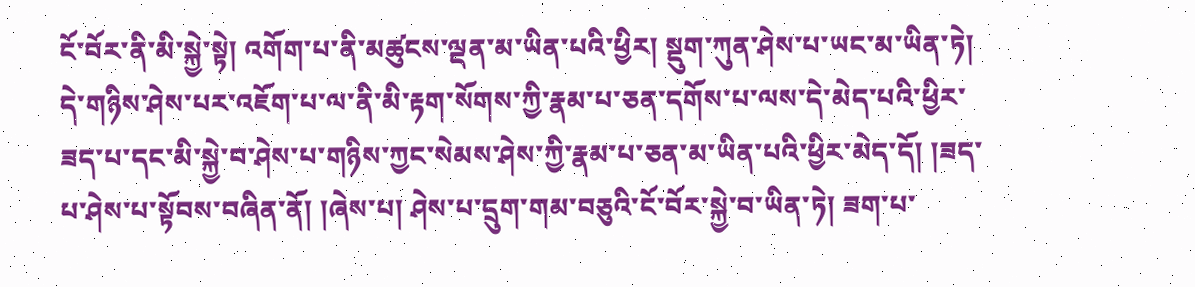ངོ་བོར་ནི་མི་སྐྱེ་སྟེ། འགོག་པ་ནི་མཚུངས་ལྡན་མ་ཡིན་པའི་ཕྱིར། སྡུག་ཀུན་ཤེས་པ་ཡང་མ་ཡིན་ཏེ། དེ་གཉིས་ཤེས་པར་འཇོག་པ་ལ་ནི་མི་རྟག་སོགས་ཀྱི་རྣམ་པ་ཅན་དགོས་པ་ལས་དེ་མེད་པའི་ཕྱིར་ཟད་པ་དང་མི་སྐྱེ་བ་ཤེས་པ་གཉིས་ཀྱང་སེམས་ཤེས་ཀྱི་རྣམ་པ་ཅན་མ་ཡིན་པའི་ཕྱིར་མེད་དོ། །ཟད་པ་ཤེས་པ་སྟོབས་བཞིན་ནོ། །ཞེས་པ། ཤེས་པ་དྲུག་གམ་བཅུའི་ངོ་བོར་སྐྱེ་བ་ཡིན་ཏེ། ཟག་པ་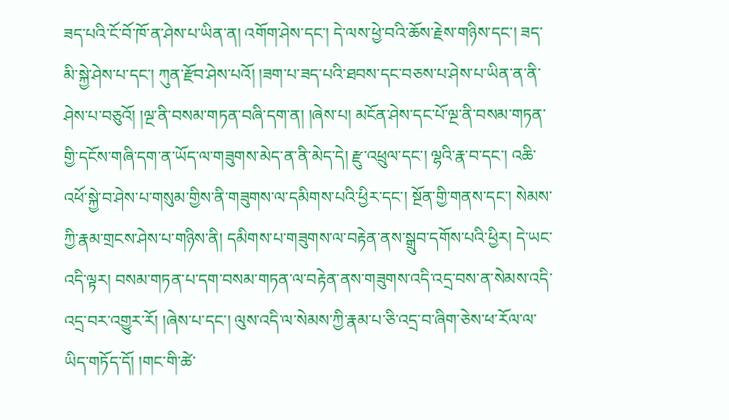ཟད་པའི་ངོ་བོ་ཁོ་ན་ཤེས་པ་ཡིན་ན། འགོག་ཤེས་དང་། དེ་ལས་ཕྱེ་བའི་ཆོས་རྗེས་གཉིས་དང་། ཟད་མི་སྐྱེ་ཤེས་པ་དང་། ཀུན་རྫོབ་ཤེས་པའོ། །ཟག་པ་ཟད་པའི་ཐབས་དང་བཅས་པ་ཤེས་པ་ཡིན་ན་ནི་ཤེས་པ་བཅུའོ། །ལྔ་ནི་བསམ་གཏན་བཞི་དག་ན། །ཞེས་པ། མངོན་ཤེས་དང་པོ་ལྔ་ནི་བསམ་གཏན་གྱི་དངོས་གཞི་དག་ན་ཡོད་ལ་གཟུགས་མེད་ན་ནི་མེད་དེ། རྫུ་འཕྲུལ་དང་། ལྷའི་རྣ་བ་དང་། འཆི་འཕོ་སྐྱེ་བ་ཤེས་པ་གསུམ་གྱིས་ནི་གཟུགས་ལ་དམིགས་པའི་ཕྱིར་དང་། སྔོན་གྱི་གནས་དང་། སེམས་ཀྱི་རྣམ་གྲངས་ཤེས་པ་གཉིས་ནི། དམིགས་པ་གཟུགས་ལ་བརྟེན་ནས་སྒྲུབ་དགོས་པའི་ཕྱིར། དེ་ཡང་འདི་ལྟར། བསམ་གཏན་པ་དག་བསམ་གཏན་ལ་བརྟེན་ནས་གཟུགས་འདི་འདྲ་བས་ན་སེམས་འདི་འདྲ་བར་འགྱུར་རོ། །ཞེས་པ་དང་། ལུས་འདི་ལ་སེམས་ཀྱི་རྣམ་པ་ཅི་འདྲ་བ་ཞིག་ཅེས་ཕ་རོལ་ལ་ཡིད་གཏོད་དོ། །གང་གི་ཚེ་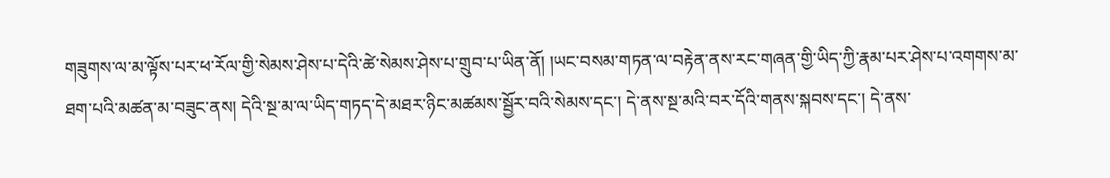གཟུགས་ལ་མ་ལྟོས་པར་ཕ་རོལ་གྱི་སེམས་ཤེས་པ་དེའི་ཚེ་སེམས་ཤེས་པ་གྲུབ་པ་ཡིན་ནོ། །ཡང་བསམ་གཏན་ལ་བརྟེན་ནས་རང་གཞན་གྱི་ཡིད་ཀྱི་རྣམ་པར་ཤེས་པ་འགགས་མ་ཐག་པའི་མཚན་མ་བཟུང་ནས། དེའི་སྔ་མ་ལ་ཡིད་གཏད་དེ་མཐར་ཉིང་མཚམས་སྦྱོར་བའི་སེམས་དང་། དེ་ནས་སྔ་མའི་བར་དོའི་གནས་སྐབས་དང་། དེ་ནས་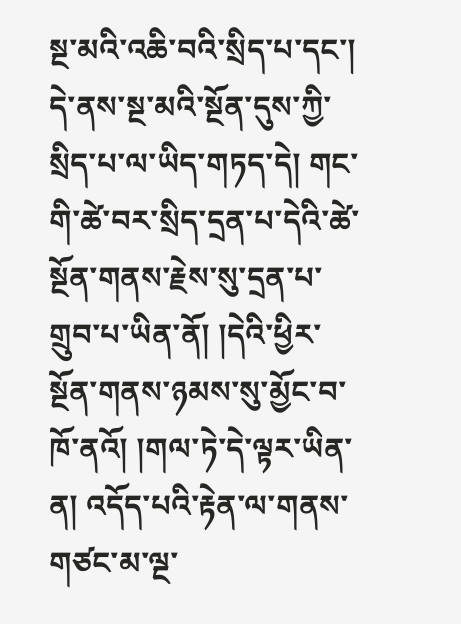སྔ་མའི་འཆི་བའི་སྲིད་པ་དང་། དེ་ནས་སྔ་མའི་སྔོན་དུས་ཀྱི་སྲིད་པ་ལ་ཡིད་གཏད་དེ། གང་གི་ཚེ་བར་སྲིད་དྲན་པ་དེའི་ཚེ་སྔོན་གནས་རྗེས་སུ་དྲན་པ་གྲུབ་པ་ཡིན་ནོ། །དེའི་ཕྱིར་སྔོན་གནས་ཉམས་སུ་མྱོང་བ་ཁོ་ནའོ། །གལ་ཏེ་དེ་ལྟར་ཡིན་ན། འདོད་པའི་རྟེན་ལ་གནས་གཙང་མ་ལྔ་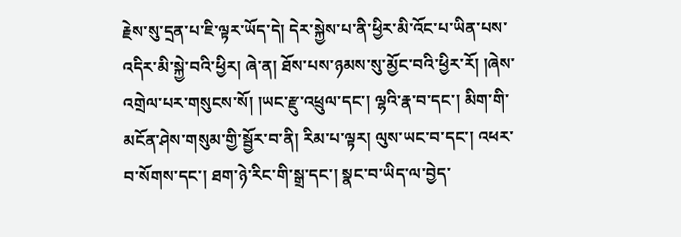རྗེས་སུ་དྲན་པ་ཇི་ལྟར་ཡོད་དེ། དེར་སྐྱེས་པ་ནི་ཕྱིར་མི་འོང་པ་ཡིན་པས་འདིར་མི་སྐྱེ་བའི་ཕྱིར། ཞེ་ན། ཐོས་པས་ཉམས་སུ་མྱོང་བའི་ཕྱིར་རོ། །ཞེས་འགྲེལ་པར་གསུངས་སོ། །ཡང་རྫུ་འཕྲུལ་དང་། ལྷའི་རྣ་བ་དང་། མིག་གི་མངོན་ཤེས་གསུམ་གྱི་སྦྱོར་བ་ནི། རིམ་པ་ལྟར། ལུས་ཡང་བ་དང་། འཕར་བ་སོགས་དང་། ཐག་ཉེ་རིང་གི་སྒྲ་དང་། སྣང་བ་ཡིད་ལ་བྱེད་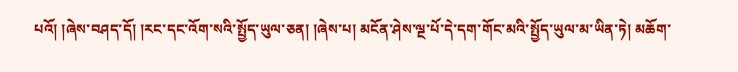པའོ། །ཞེས་བཤད་དོ། །རང་དང་འོག་སའི་སྤྱོད་ཡུལ་ཅན། །ཞེས་པ། མངོན་ཤེས་ལྔ་པོ་དེ་དག་གོང་མའི་སྤྱོད་ཡུལ་མ་ཡིན་ཏེ། མཆོག་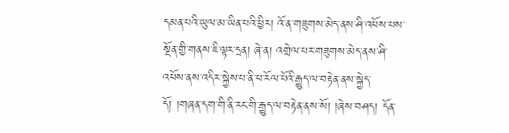དམན་པའི་ཡུལ་མ་ཡིན་པའི་ཕྱིར། འོ་ན་གཟུགས་མེད་ནས་ཤི་འཕོས་པས་སྔོན་གྱི་གནས་ཇི་ལྟར་དྲན། ཞེ་ན། འགྲེལ་པར་གཟུགས་མེད་ནས་ཤི་འཕོས་ནས་འདིར་སྐྱེས་པ་ནི་ཕ་རོལ་པོའི་རྒྱུད་ལ་བརྟེན་ནས་སྐྱེད་དོ། །གཞན་དག་གི་ནི་རང་གི་རྒྱུད་ལ་བརྟེན་ནས་སོ། །ཞེས་བཤད། དོན་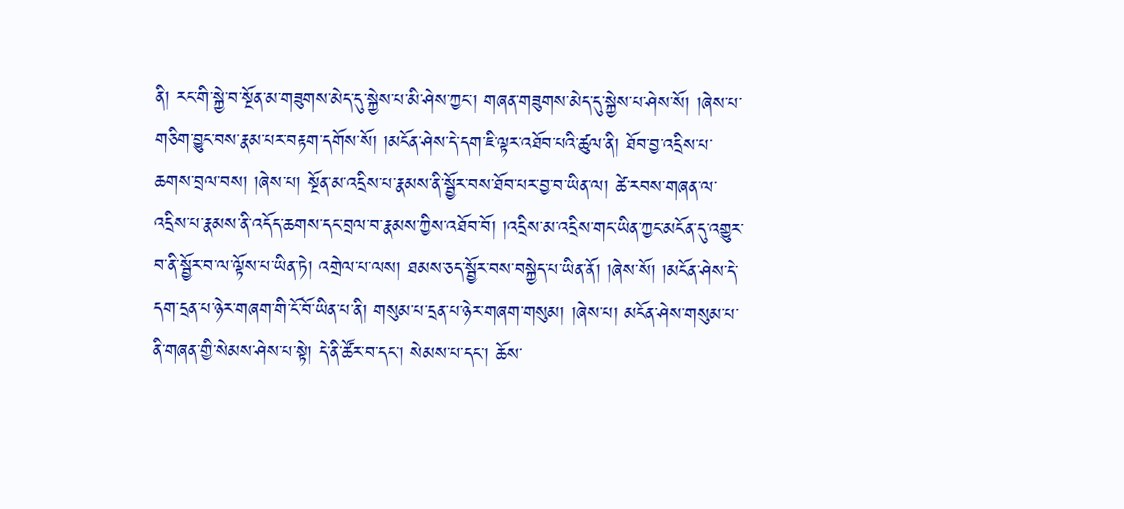ནི། རང་གི་སྐྱེ་བ་སྔོན་མ་གཟུགས་མེད་དུ་སྐྱེས་པ་མི་ཤེས་ཀྱང་། གཞན་གཟུགས་མེད་དུ་སྐྱེས་པ་ཤེས་སོ། །ཞེས་པ་གཅིག་བྱུང་བས་རྣམ་པར་བརྟག་དགོས་སོ། །མངོན་ཤེས་དེ་དག་ཇི་ལྟར་འཐོབ་པའི་ཚུལ་ནི། ཐོབ་བྱ་འདྲིས་པ་ཆགས་བྲལ་བས། །ཞེས་པ། སྔོན་མ་འདྲིས་པ་རྣམས་ནི་སྦྱོར་བས་ཐོབ་པར་བྱ་བ་ཡིན་ལ། ཚེ་རབས་གཞན་ལ་འདྲིས་པ་རྣམས་ནི་འདོད་ཆགས་དང་བྲལ་བ་རྣམས་ཀྱིས་འཐོབ་བོ། །འདྲིས་མ་འདྲིས་གང་ཡིན་ཀྱང་མངོན་དུ་འགྱུར་བ་ནི་སྦྱོར་བ་ལ་ལྟོས་པ་ཡིན་ཏེ། འགྲེལ་པ་ལས། ཐམས་ཅད་སྦྱོར་བས་བསྐྱེད་པ་ཡིན་ནོ། །ཞེས་སོ། །མངོན་ཤེས་དེ་དག་དྲན་པ་ཉེར་གཞག་གི་ངོ་བོ་ཡིན་པ་ནི། གསུམ་པ་དྲན་པ་ཉེར་གཞག་གསུམ། །ཞེས་པ། མངོན་ཤེས་གསུམ་པ་ནི་གཞན་གྱི་སེམས་ཤེས་པ་སྟེ། དེ་ནི་ཚོར་བ་དང་། སེམས་པ་དང་། ཆོས་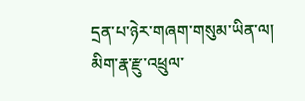དྲན་པ་ཉེར་གཞག་གསུམ་ཡིན་ལ། མིག་རྣ་རྫུ་འཕྲུལ་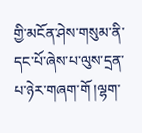གྱི་མངོན་ཤེས་གསུམ་ནི་དང་པོ་ཞེས་པ་ལུས་དྲན་པ་ཉེར་གཞག་གོ །ལྷག་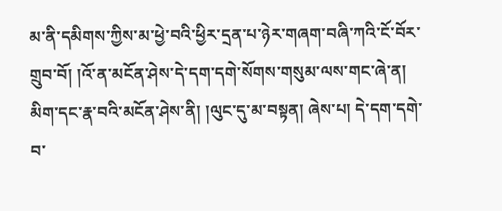མ་ནི་དམིགས་ཀྱིས་མ་ཕྱེ་བའི་ཕྱིར་དྲན་པ་ཉེར་གཞག་བཞི་ཀའི་ངོ་བོར་གྲུབ་བོ། །འོ་ན་མངོན་ཤེས་དེ་དག་དགེ་སོགས་གསུམ་ལས་གང་ཞེ་ན། མིག་དང་རྣ་བའི་མངོན་ཤེས་ནི། །ལུང་དུ་མ་བསྟན། ཞེས་པ། དེ་དག་དགེ་བ་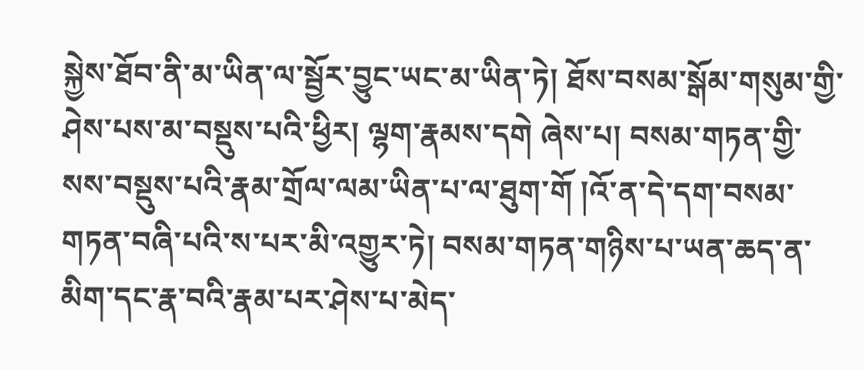སྐྱེས་ཐོབ་ནི་མ་ཡིན་ལ་སྦྱོར་བྱུང་ཡང་མ་ཡིན་ཏེ། ཐོས་བསམ་སྒོམ་གསུམ་གྱི་ཤེས་པས་མ་བསྡུས་པའི་ཕྱིར། ལྷག་རྣམས་དགེ ཞེས་པ། བསམ་གཏན་གྱི་སས་བསྡུས་པའི་རྣམ་གྲོལ་ལམ་ཡིན་པ་ལ་ཐུག་གོ །འོ་ན་དེ་དག་བསམ་གཏན་བཞི་པའི་ས་པར་མི་འགྱུར་ཏེ། བསམ་གཏན་གཉིས་པ་ཡན་ཆད་ན་མིག་དང་རྣ་བའི་རྣམ་པར་ཤེས་པ་མེད་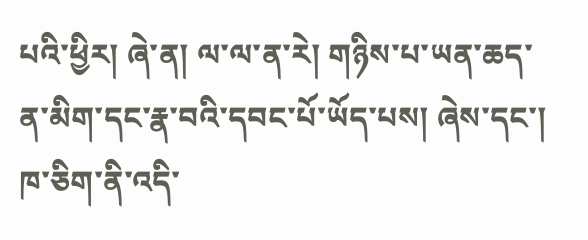པའི་ཕྱིར། ཞེ་ན། ལ་ལ་ན་རེ། གཉིས་པ་ཡན་ཆད་ན་མིག་དང་རྣ་བའི་དབང་པོ་ཡོད་པས། ཞེས་དང་། ཁ་ཅིག་ནི་འདི་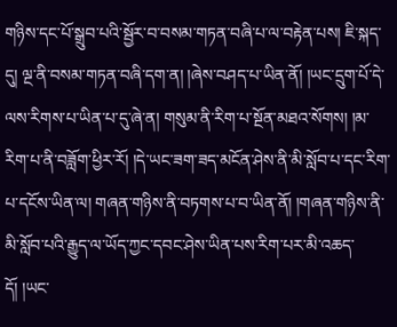གཉིས་དང་པོ་སྒྲུབ་པའི་སྦྱོར་བ་བསམ་གཏན་བཞི་པ་ལ་བརྟེན་པས། ཇི་སྐད་དུ། ལྔ་ནི་བསམ་གཏན་བཞི་དག་ན། །ཞེས་བཤད་པ་ཡིན་ནོ། །ཡང་དྲུག་པོ་དེ་ལས་རིགས་པ་ཡིན་པ་དུ་ཞེ་ན། གསུམ་ནི་རིག་པ་སྔོན་མཐའ་སོགས། །མ་རིག་པ་ནི་བཟློག་ཕྱིར་རོ། །དེ་ཡང་ཟག་ཟད་མངོན་ཤེས་ནི་མི་སློབ་པ་དང་རིག་པ་དངོས་ཡིན་ལ། གཞན་གཉིས་ནི་བཏགས་པ་བ་ཡིན་ནོ། །གཞན་གཉིས་ནི་མི་སློབ་པའི་རྒྱུད་ལ་ཡོད་ཀྱང་དབང་ཤེས་ཡིན་པས་རིག་པར་མི་འཆད་དོ། །ཡང་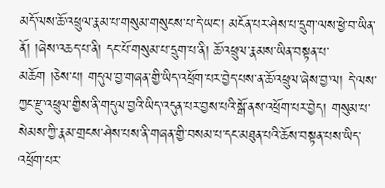མདོ་ལས་ཆོ་འཕྲུལ་རྣམ་པ་གསུམ་གསུངས་པ་དེ་ཡང་། མངོན་པར་ཤེས་པ་དྲུག་ལས་ཕྱེ་བ་ཡིན་ནོ། །ཞེས་འཆད་པ་ནི། དང་པོ་གསུམ་པ་དྲུག་པ་ནི། ཆོ་འཕྲུལ་རྣམས་ཡིན་བསྟན་པ་མཆོག །ཅེས་པ། གདུལ་བྱ་གཞན་གྱི་ཡིད་འཕྲོག་པར་བྱེད་པས་ན་ཆོ་འཕྲུལ་ཞེས་བྱ་ལ། དེ་ལས་ཀྱང་རྫུ་འཕྲུལ་གྱིས་ནི་གདུལ་བྱའི་ཡིད་འདུན་པར་བྱས་པའི་སྒོ་ནས་འཕྲོག་པར་བྱེད། གསུམ་པ་སེམས་ཀྱི་རྣམ་གྲངས་ཤེས་པས་ནི་གཞན་གྱི་བསམ་པ་དང་མཐུན་པའི་ཆོས་བསྟན་པས་ཡིད་འཕྲོག་པར་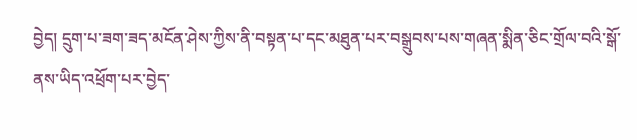བྱེད། དྲུག་པ་ཟག་ཟད་མངོན་ཤེས་ཀྱིས་ནི་བསྟན་པ་དང་མཐུན་པར་བསྒྲུབས་པས་གཞན་སྨིན་ཅིང་གྲོལ་བའི་སྒོ་ནས་ཡིད་འཕྲོག་པར་བྱེད་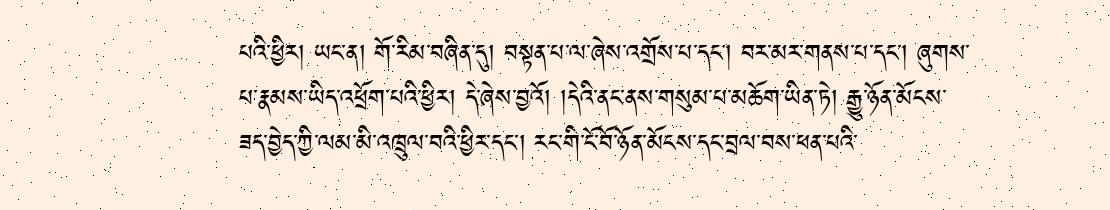པའི་ཕྱིར། ཡང་ན། གོ་རིམ་བཞིན་དུ། བསྟན་པ་ལ་ཞེས་འགྲོས་པ་དང་། བར་མར་གནས་པ་དང་། ཞུགས་པ་རྣམས་ཡིད་འཕྲོག་པའི་ཕྱིར། དེ་ཞེས་བྱའོ། །དེའི་ནང་ནས་གསུམ་པ་མཆོག་ཡིན་ཏེ། རྒྱུ་ཉོན་མོངས་ཟད་བྱེད་ཀྱི་ལམ་མི་འཁྲུལ་བའི་ཕྱིར་དང་། རང་གི་ངོ་བོ་ཉོན་མོངས་དང་བྲལ་བས་ཕན་པའི་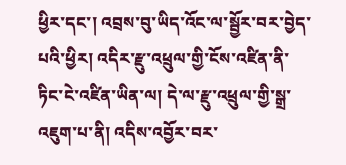ཕྱིར་དང་། འབྲས་བུ་ཡིད་འོང་ལ་སྦྱོར་བར་བྱེད་པའི་ཕྱིར། འདིར་རྫུ་འཕྲུལ་གྱི་ངོས་འཛིན་ནི་ཏིང་ངེ་འཛིན་ཡིན་ལ། དེ་ལ་རྫུ་འཕྲུལ་གྱི་སྒྲ་འཇུག་པ་ནི། འདིས་འབྱོར་བར་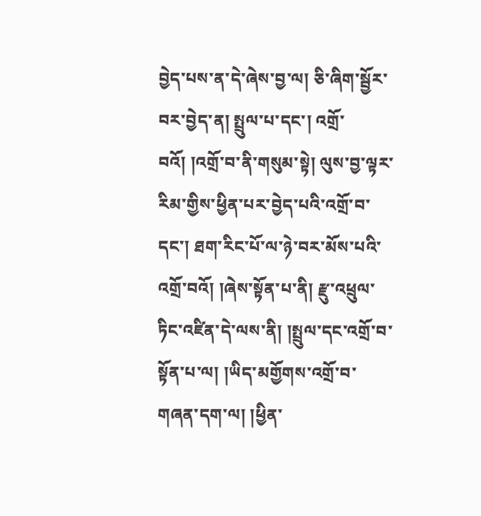བྱེད་པས་ན་དེ་ཞེས་བྱ་ལ། ཅི་ཞིག་སྦྱོར་བར་བྱེད་ན། སྤྲུལ་པ་དང་། འགྲོ་བའོ། །འགྲོ་བ་ནི་གསུམ་སྟེ། ལུས་བྱ་ལྟར་རིམ་གྱིས་ཕྱིན་པར་བྱེད་པའི་འགྲོ་བ་དང་། ཐག་རིང་པོ་ལ་ཉེ་བར་མོས་པའི་འགྲོ་བའོ། །ཞེས་སྟོན་པ་ནི། རྫུ་འཕྲུལ་ཏིང་འཛིན་དེ་ལས་ནི། །སྤྲུལ་དང་འགྲོ་བ་སྟོན་པ་ལ། །ཡིད་མགྱོགས་འགྲོ་བ་གཞན་དག་ལ། །ཕྱིན་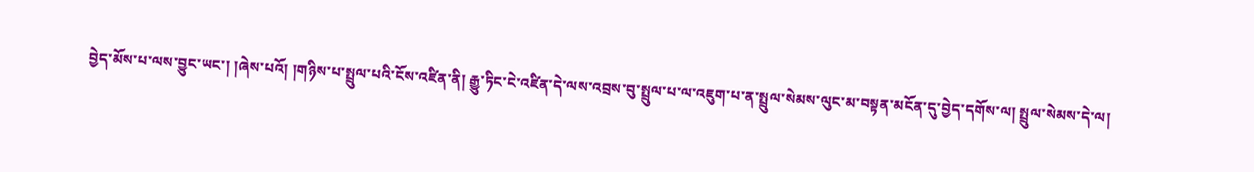བྱེད་མོས་པ་ལས་བྱུང་ཡང་། །ཞེས་པའོ། །གཉིས་པ་སྤྲུལ་པའི་ངོས་འཛིན་ནི། རྒྱུ་ཏིང་ངེ་འཛིན་དེ་ལས་འབྲས་བུ་སྤྲུལ་པ་ལ་འཇུག་པ་ན་སྤྲུལ་སེམས་ལུང་མ་བསྟན་མངོན་དུ་བྱེད་དགོས་ལ། སྤྲུལ་སེམས་དེ་ལ།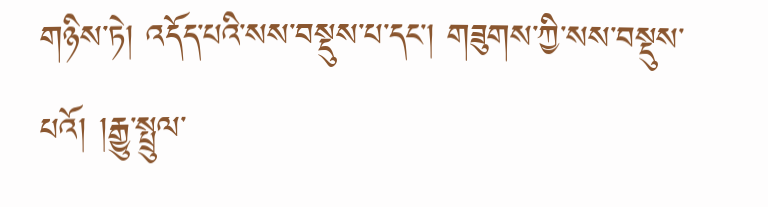གཉིས་ཏེ། འདོད་པའི་སས་བསྡུས་པ་དང་། གཟུགས་ཀྱི་སས་བསྡུས་པའོ། །རྒྱུ་སྤྲུལ་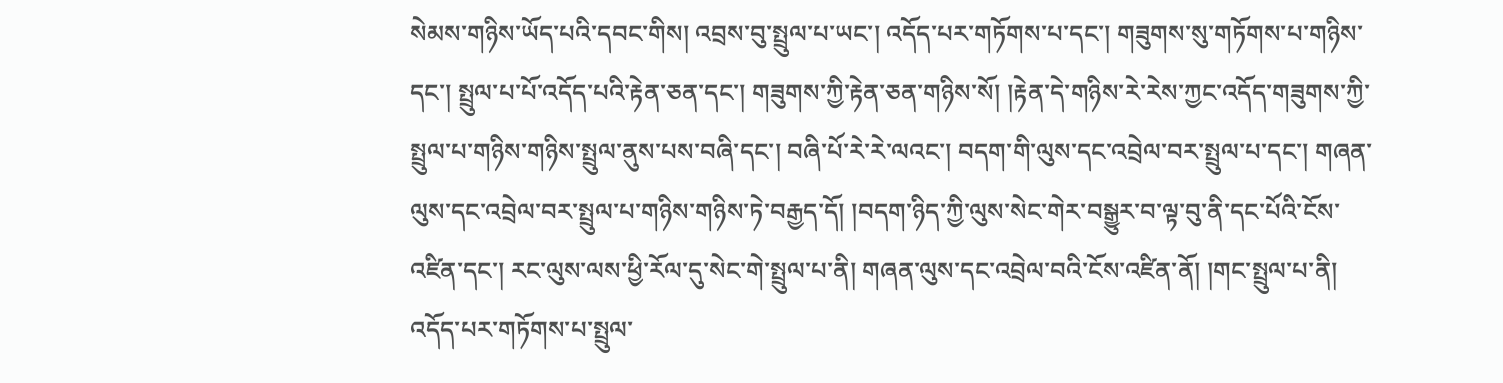སེམས་གཉིས་ཡོད་པའི་དབང་གིས། འབྲས་བུ་སྤྲུལ་པ་ཡང་། འདོད་པར་གཏོགས་པ་དང་། གཟུགས་སུ་གཏོགས་པ་གཉིས་དང་། སྤྲུལ་པ་པོ་འདོད་པའི་རྟེན་ཅན་དང་། གཟུགས་ཀྱི་རྟེན་ཅན་གཉིས་སོ། །རྟེན་དེ་གཉིས་རེ་རེས་ཀྱང་འདོད་གཟུགས་ཀྱི་སྤྲུལ་པ་གཉིས་གཉིས་སྤྲུལ་ནུས་པས་བཞི་དང་། བཞི་པོ་རེ་རེ་ལའང་། བདག་གི་ལུས་དང་འབྲེལ་བར་སྤྲུལ་པ་དང་། གཞན་ལུས་དང་འབྲེལ་བར་སྤྲུལ་པ་གཉིས་གཉིས་ཏེ་བརྒྱད་དོ། །བདག་ཉིད་ཀྱི་ལུས་སེང་གེར་བསྒྱུར་བ་ལྟ་བུ་ནི་དང་པོའི་ངོས་འཛིན་དང་། རང་ལུས་ལས་ཕྱི་རོལ་དུ་སེང་གེ་སྤྲུལ་པ་ནི། གཞན་ལུས་དང་འབྲེལ་བའི་ངོས་འཛིན་ནོ། །གང་སྤྲུལ་པ་ནི། འདོད་པར་གཏོགས་པ་སྤྲུལ་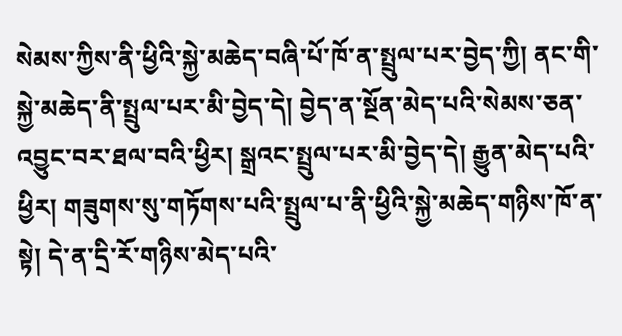སེམས་ཀྱིས་ནི་ཕྱིའི་སྐྱེ་མཆེད་བཞི་པོ་ཁོ་ན་སྤྲུལ་པར་བྱེད་ཀྱི། ནང་གི་སྐྱེ་མཆེད་ནི་སྤྲུལ་པར་མི་བྱེད་དེ། བྱེད་ན་སྔོན་མེད་པའི་སེམས་ཅན་འབྱུང་བར་ཐལ་བའི་ཕྱིར། སྒྲའང་སྤྲུལ་པར་མི་བྱེད་དེ། རྒྱུན་མེད་པའི་ཕྱིར། གཟུགས་སུ་གཏོགས་པའི་སྤྲུལ་པ་ནི་ཕྱིའི་སྐྱེ་མཆེད་གཉིས་ཁོ་ན་སྟེ། དེ་ན་དྲི་རོ་གཉིས་མེད་པའི་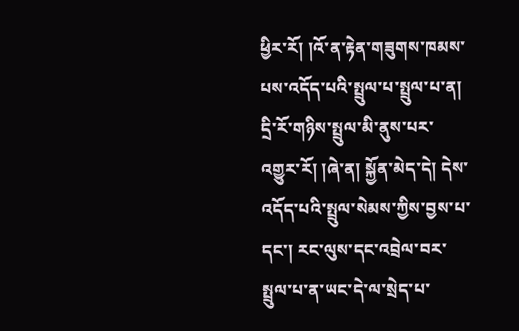ཕྱིར་རོ། །འོ་ན་རྟེན་གཟུགས་ཁམས་པས་འདོད་པའི་སྤྲུལ་པ་སྤྲུལ་པ་ན། དྲི་རོ་གཉིས་སྤྲུལ་མི་ནུས་པར་འགྱུར་རོ། །ཞེ་ན། སྐྱོན་མེད་དེ། དེས་འདོད་པའི་སྤྲུལ་སེམས་ཀྱིས་བྱས་པ་དང་། རང་ལུས་དང་འབྲེལ་བར་སྤྲུལ་པ་ན་ཡང་དེ་ལ་སྲེད་པ་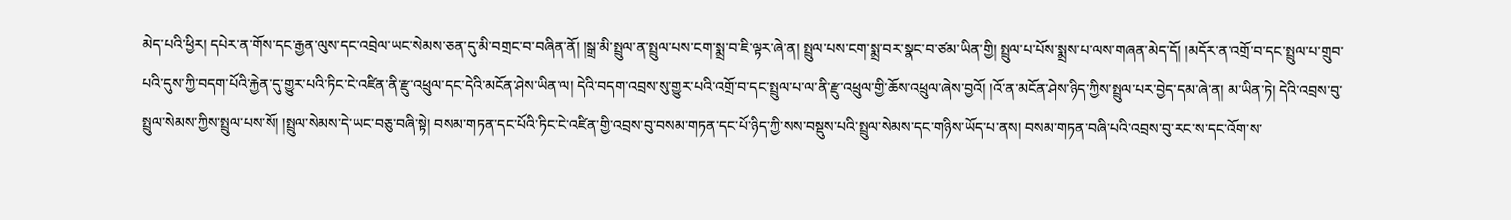མེད་པའི་ཕྱིར། དཔེར་ན་གོས་དང་རྒྱན་ལུས་དང་འབྲེལ་ཡང་སེམས་ཅན་དུ་མི་བགྲང་བ་བཞིན་ནོ། །སྒྲ་མི་སྤྲུལ་ན་སྤྲུལ་པས་ངག་སྨྲ་བ་ཇི་ལྟར་ཞེ་ན། སྤྲུལ་པས་ངག་སྨྲ་བར་སྣང་བ་ཙམ་ཡིན་གྱི། སྤྲུལ་པ་པོས་སྨྲས་པ་ལས་གཞན་མེད་དོ། །མདོར་ན་འགྲོ་བ་དང་སྤྲུལ་པ་གྲུབ་པའི་དུས་ཀྱི་བདག་པོའི་རྐྱེན་དུ་གྱུར་པའི་ཏིང་ངེ་འཛིན་ནི་རྫུ་འཕྲུལ་དང་དེའི་མངོན་ཤེས་ཡིན་ལ། དེའི་བདག་འབྲས་སུ་གྱུར་པའི་འགྲོ་བ་དང་སྤྲུལ་པ་ལ་ནི་རྫུ་འཕྲུལ་གྱི་ཆོས་འཕྲུལ་ཞེས་བྱའོ། །འོ་ན་མངོན་ཤེས་ཉིད་ཀྱིས་སྤྲུལ་པར་བྱེད་དམ་ཞེ་ན། མ་ཡིན་ཏེ། དེའི་འབྲས་བུ་སྤྲུལ་སེམས་ཀྱིས་སྤྲུལ་པས་སོ། །སྤྲུལ་སེམས་དེ་ཡང་བཅུ་བཞི་སྟེ། བསམ་གཏན་དང་པོའི་ཏིང་ངེ་འཛིན་གྱི་འབྲས་བུ་བསམ་གཏན་དང་པོ་ཉིད་ཀྱི་སས་བསྡུས་པའི་སྤྲུལ་སེམས་དང་གཉིས་ཡོད་པ་ནས། བསམ་གཏན་བཞི་པའི་འབྲས་བུ་རང་ས་དང་འོག་ས་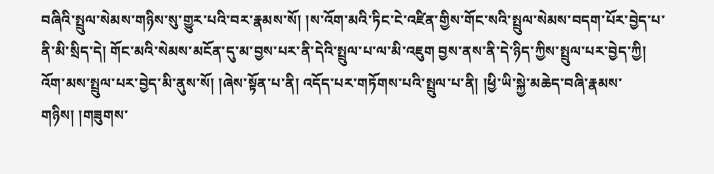བཞིའི་སྤྲུལ་སེམས་གཉིས་སུ་གྱུར་པའི་བར་རྣམས་སོ། །ས་འོག་མའི་ཏིང་ངེ་འཛིན་གྱིས་གོང་སའི་སྤྲུལ་སེམས་བདག་པོར་བྱེད་པ་ནི་མི་སྲིད་དེ། གོང་མའི་སེམས་མངོན་དུ་མ་བྱས་པར་ནི་དེའི་སྤྲུལ་པ་ལ་མི་འཇུག བྱས་ནས་ནི་དེ་ཉིད་ཀྱིས་སྤྲུལ་པར་བྱེད་ཀྱི། འོག་མས་སྤྲུལ་པར་བྱེད་མི་ནུས་སོ། །ཞེས་སྟོན་པ་ནི། འདོད་པར་གཏོགས་པའི་སྤྲུལ་པ་ནི། །ཕྱི་ཡི་སྐྱེ་མཆེད་བཞི་རྣམས་གཉིས། །གཟུགས་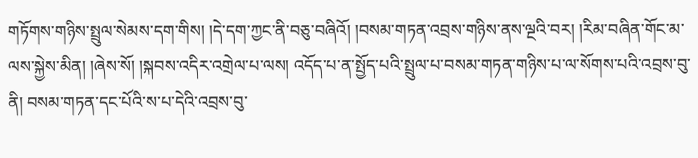གཏོགས་གཉིས་སྤྲུལ་སེམས་དག་གིས། །དེ་དག་ཀྱང་ནི་བཅུ་བཞིའོ། །བསམ་གཏན་འབྲས་གཉིས་ནས་ལྔའི་བར། །རིམ་བཞིན་གོང་མ་ལས་སྐྱེས་མིན། །ཞེས་སོ། །སྐབས་འདིར་འགྲེལ་པ་ལས། འདོད་པ་ན་སྤྱོད་པའི་སྤྲུལ་པ་བསམ་གཏན་གཉིས་པ་ལ་སོགས་པའི་འབྲས་བུ་ནི། བསམ་གཏན་དང་པོའི་ས་པ་དེའི་འབྲས་བུ་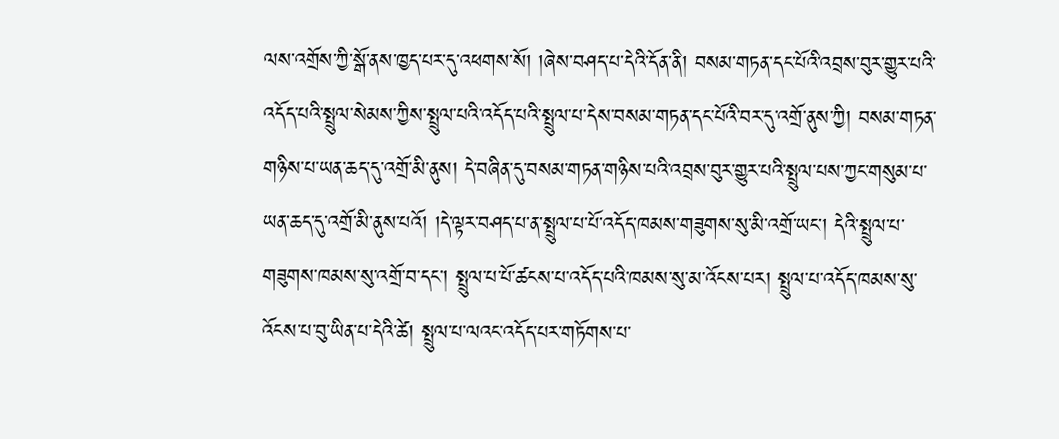ལས་འགྲོས་ཀྱི་སྒོ་ནས་ཁྱད་པར་དུ་འཕགས་སོ། །ཞེས་བཤད་པ་དེའི་དོན་ནི། བསམ་གཏན་དང་པོའི་འབྲས་བུར་གྱུར་པའི་འདོད་པའི་སྤྲུལ་སེམས་ཀྱིས་སྤྲུལ་པའི་འདོད་པའི་སྤྲུལ་པ་དེས་བསམ་གཏན་དང་པོའི་བར་དུ་འགྲོ་ནུས་ཀྱི། བསམ་གཏན་གཉིས་པ་ཡན་ཆད་དུ་འགྲོ་མི་ནུས། དེ་བཞིན་དུ་བསམ་གཏན་གཉིས་པའི་འབྲས་བུར་གྱུར་པའི་སྤྲུལ་པས་ཀྱང་གསུམ་པ་ཡན་ཆད་དུ་འགྲོ་མི་ནུས་པའོ། །དེ་ལྟར་བཤད་པ་ན་སྤྲུལ་པ་པོ་འདོད་ཁམས་གཟུགས་སུ་མི་འགྲོ་ཡང་། དེའི་སྤྲུལ་པ་གཟུགས་ཁམས་སུ་འགྲོ་བ་དང་། སྤྲུལ་པ་པོ་ཚངས་པ་འདོད་པའི་ཁམས་སུ་མ་འོངས་པར། སྤྲུལ་པ་འདོད་ཁམས་སུ་འོངས་པ་བུ་ཡིན་པ་དེའི་ཚེ། སྤྲུལ་པ་ལའང་འདོད་པར་གཏོགས་པ་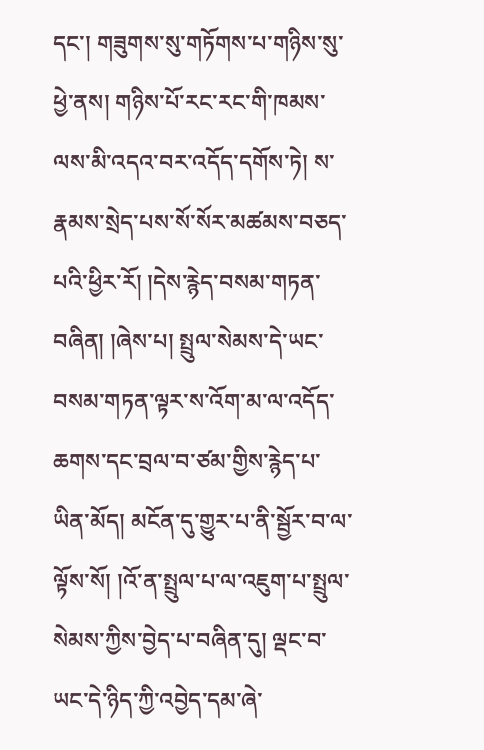དང་། གཟུགས་སུ་གཏོགས་པ་གཉིས་སུ་ཕྱེ་ནས། གཉིས་པོ་རང་རང་གི་ཁམས་ལས་མི་འདའ་བར་འདོད་དགོས་ཏེ། ས་རྣམས་སྲེད་པས་སོ་སོར་མཚམས་བཅད་པའི་ཕྱིར་རོ། །དེས་རྙེད་བསམ་གཏན་བཞིན། །ཞེས་པ། སྤྲུལ་སེམས་དེ་ཡང་བསམ་གཏན་ལྟར་ས་འོག་མ་ལ་འདོད་ཆགས་དང་བྲལ་བ་ཙམ་གྱིས་རྙེད་པ་ཡིན་མོད། མངོན་དུ་གྱུར་པ་ནི་སྦྱོར་བ་ལ་ལྟོས་སོ། །འོ་ན་སྤྲུལ་པ་ལ་འཇུག་པ་སྤྲུལ་སེམས་ཀྱིས་བྱེད་པ་བཞིན་དུ། ལྡང་བ་ཡང་དེ་ཉིད་ཀྱི་འབྱེད་དམ་ཞེ་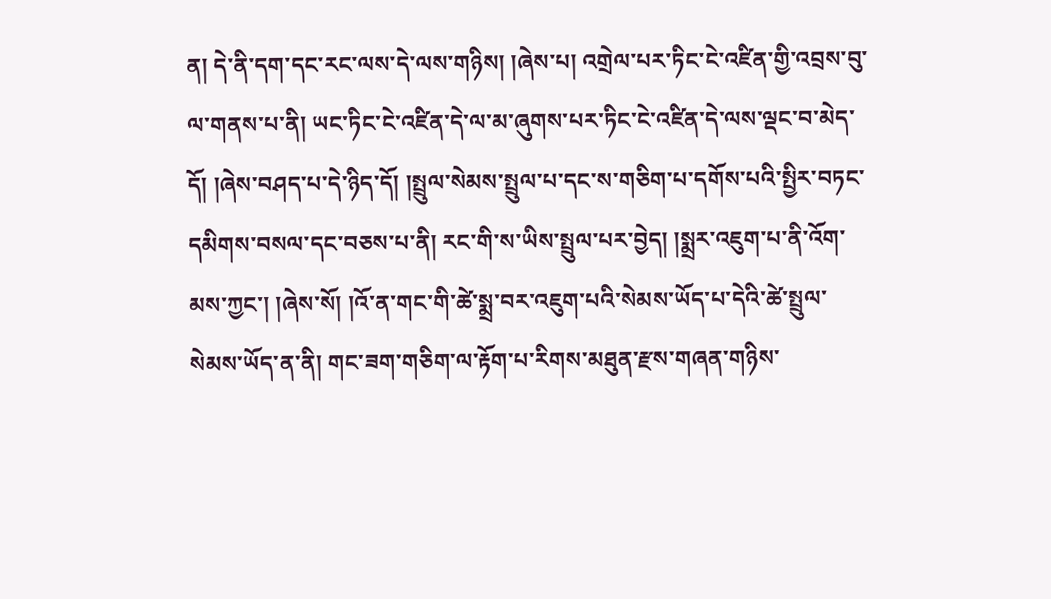ན། དེ་ནི་དག་དང་རང་ལས་དེ་ལས་གཉིས། །ཞེས་པ། འགྲེལ་པར་ཏིང་ངེ་འཛིན་གྱི་འབྲས་བུ་ལ་གནས་པ་ནི། ཡང་ཏིང་ངེ་འཛིན་དེ་ལ་མ་ཞུགས་པར་ཏིང་ངེ་འཛིན་དེ་ལས་ལྡང་བ་མེད་དོ། །ཞེས་བཤད་པ་དེ་ཉིད་དོ། །སྤྲུལ་སེམས་སྤྲུལ་པ་དང་ས་གཅིག་པ་དགོས་པའི་སྤྱིར་བཏང་དམིགས་བསལ་དང་བཅས་པ་ནི། རང་གི་ས་ཡིས་སྤྲུལ་པར་བྱེད། །སྨྲར་འཇུག་པ་ནི་འོག་མས་ཀྱང་། །ཞེས་སོ། །འོ་ན་གང་གི་ཚེ་སྨྲ་བར་འཇུག་པའི་སེམས་ཡོད་པ་དེའི་ཚེ་སྤྲུལ་སེམས་ཡོད་ན་ནི། གང་ཟག་གཅིག་ལ་རྟོག་པ་རིགས་མཐུན་རྫས་གཞན་གཉིས་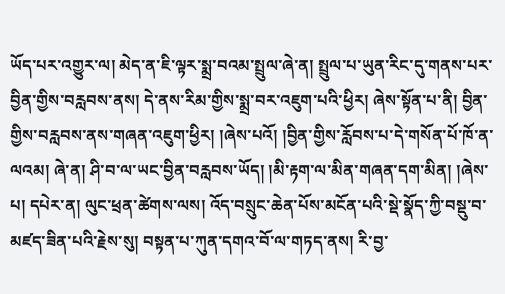ཡོད་པར་འགྱུར་ལ། མེད་ན་ཇི་ལྟར་སྨྲ་བའམ་སྤྲུལ་ཞེ་ན། སྤྲུལ་པ་ཡུན་རིང་དུ་གནས་པར་བྱིན་གྱིས་བརླབས་ནས། དེ་ནས་རིམ་གྱིས་སྨྲ་བར་འཇུག་པའི་ཕྱིར། ཞེས་སྟོན་པ་ནི། བྱིན་གྱིས་བརླབས་ནས་གཞན་འཇུག་ཕྱིར། །ཞེས་པའོ། །བྱིན་གྱིས་རློབས་པ་དེ་གསོན་པོ་ཁོ་ན་ལའམ། ཞེ་ན། ཤི་བ་ལ་ཡང་བྱིན་བརླབས་ཡོད། །མི་རྟག་ལ་མིན་གཞན་དག་མིན། །ཞེས་པ། དཔེར་ན། ལུང་ཕྲན་ཚེགས་ལས། འོད་བསྲུང་ཆེན་པོས་མངོན་པའི་སྡེ་སྣོད་ཀྱི་བསྡུ་བ་མཛད་ཟིན་པའི་རྗེས་སུ། བསྟན་པ་ཀུན་དགའ་བོ་ལ་གཏད་ནས། རི་བྱ་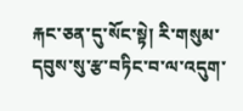རྐང་ཅན་དུ་སོང་སྟེ། རི་གསུམ་དབུས་སུ་རྩ་བཏིང་བ་ལ་འདུག་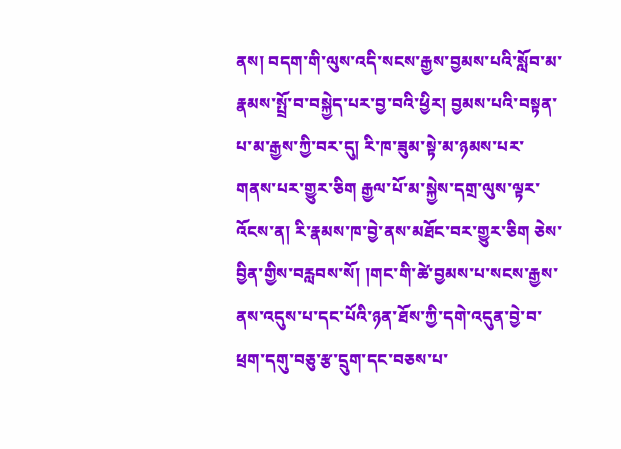ནས། བདག་གི་ལུས་འདི་སངས་རྒྱས་བྱམས་པའི་སློབ་མ་རྣམས་སྤྲོ་བ་བསྐྱེད་པར་བྱ་བའི་ཕྱིར། བྱམས་པའི་བསྟན་པ་མ་རྒྱས་ཀྱི་བར་དུ། རི་ཁ་ཟུམ་སྟེ་མ་ཉམས་པར་གནས་པར་གྱུར་ཅིག རྒྱལ་པོ་མ་སྐྱེས་དགྲ་ལུས་ལྟར་འོངས་ན། རི་རྣམས་ཁ་བྱེ་ནས་མཐོང་བར་གྱུར་ཅིག ཅེས་བྱིན་གྱིས་བརླབས་སོ། །གང་གི་ཚེ་བྱམས་པ་སངས་རྒྱས་ནས་འདུས་པ་དང་པོའི་ཉན་ཐོས་ཀྱི་དགེ་འདུན་བྱེ་བ་ཕྲག་དགུ་བཅུ་རྩ་དྲུག་དང་བཅས་པ་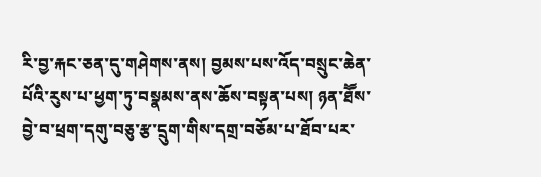རི་བྱ་རྐང་ཅན་དུ་གཤེགས་ནས། བྱམས་པས་འོད་བསྲུང་ཆེན་པོའི་རུས་པ་ཕྱག་ཏུ་བསྣམས་ནས་ཆོས་བསྟན་པས། ཉན་ཐཽས་བྱེ་བ་ཕྲག་དགུ་བཅུ་རྩ་དྲུག་གིས་དགྲ་བཅོམ་པ་ཐོབ་པར་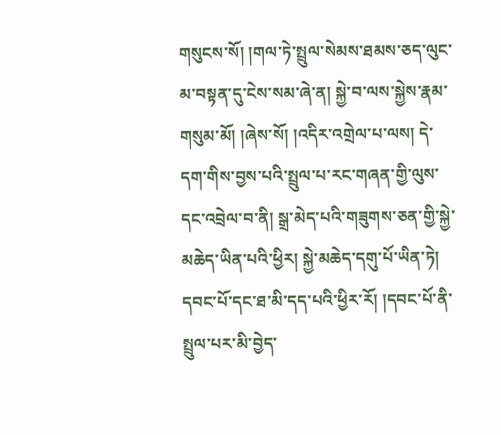གསུངས་སོ། །གལ་ཏེ་སྤྲུལ་སེམས་ཐམས་ཅད་ལུང་མ་བསྟན་དུ་ངེས་སམ་ཞེ་ན། སྐྱེ་བ་ལས་སྐྱེས་རྣམ་གསུམ་མོ། །ཞེས་སོ། །འདིར་འགྲེལ་པ་ལས། དེ་དག་གིས་བྱས་པའི་སྤྲུལ་པ་རང་གཞན་གྱི་ལུས་དང་འབྲེལ་བ་ནི། སྒྲ་མེད་པའི་གཟུགས་ཅན་གྱི་སྐྱེ་མཆེད་ཡིན་པའི་ཕྱིར། སྐྱེ་མཆེད་དགུ་པོ་ཡིན་ཏེ། དབང་པོ་དང་ཐ་མི་དད་པའི་ཕྱིར་རོ། །དབང་པོ་ནི་སྤྲུལ་པར་མི་བྱེད་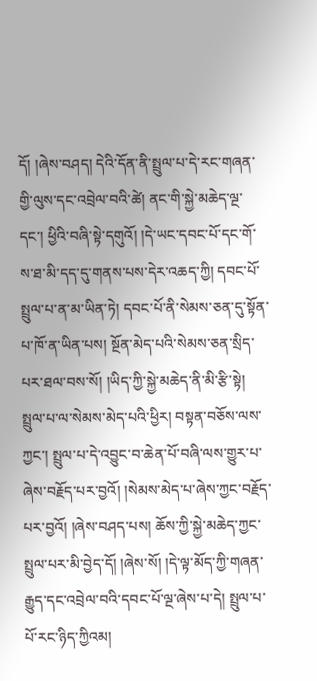དོ། །ཞེས་བཤད། དེའི་དོན་ནི་སྤྲུལ་པ་དེ་རང་གཞན་གྱི་ལུས་དང་འབྲེལ་བའི་ཚེ། ནང་གི་སྐྱེ་མཆེད་ལྔ་དང་། ཕྱིའི་བཞི་སྟེ་དགུའོ། །དེ་ཡང་དབང་པོ་དང་གོ་ས་ཐ་མི་དད་དུ་གནས་པས་དེར་འཆད་ཀྱི། དབང་པོ་སྤྲུལ་པ་ན་མ་ཡིན་ཏེ། དབང་པོ་ནི་སེམས་ཅན་དུ་སྟོན་པ་ཁོ་ན་ཡིན་པས། སྔོན་མེད་པའི་སེམས་ཅན་སྲིད་པར་ཐལ་བས་སོ། །ཡིད་ཀྱི་སྐྱེ་མཆེད་ནི་མི་རྩི་སྟེ། སྤྲུལ་པ་ལ་སེམས་མེད་པའི་ཕྱིར། བསྟན་བཅོས་ལས་ཀྱང་། སྤྲུལ་པ་དེ་འབྱུང་བ་ཆེན་པོ་བཞི་ལས་གྱུར་པ་ཞེས་བརྗོད་པར་བྱའོ། །སེམས་མེད་པ་ཞེས་ཀྱང་བརྗོད་པར་བྱའོ། །ཞེས་བཤད་པས། ཆོས་ཀྱི་སྐྱེ་མཆེད་ཀྱང་སྤྲུལ་པར་མི་བྱེད་དོ། །ཞེས་སོ། །དེ་ལྟ་མོད་ཀྱི་གཞན་རྒྱུད་དང་འབྲེལ་བའི་དབང་པོ་ལྔ་ཞེས་པ་དེ། སྤྲུལ་པ་པོ་རང་ཉིད་ཀྱིའམ།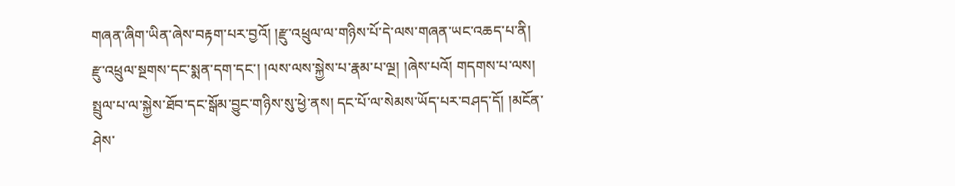གཞན་ཞིག་ཡིན་ཞེས་བརྟག་པར་བྱའོ། །རྫུ་འཕྲུལ་ལ་གཉིས་པོ་དེ་ལས་གཞན་ཡང་འཆད་པ་ནི། རྫུ་འཕྲུལ་སྔགས་དང་སྨན་དག་དང་། །ལས་ལས་སྐྱེས་པ་རྣམ་པ་ལྔ། །ཞེས་པའོ། གདགས་པ་ལས། སྤྲུལ་པ་ལ་སྐྱེས་ཐོབ་དང་སྒོམ་བྱུང་གཉིས་སུ་ཕྱེ་ནས། དང་པོ་ལ་སེམས་ཡོད་པར་བཤད་དོ། །མངོན་ཤེས་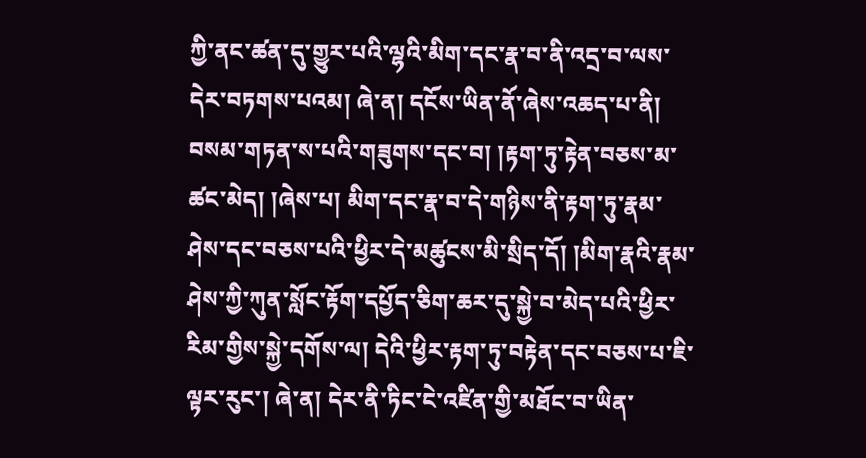ཀྱི་ནང་ཚན་དུ་གྱུར་པའི་ལྷའི་མིག་དང་རྣ་བ་ནི་འདྲ་བ་ལས་དེར་བཏགས་པའམ། ཞེ་ན། དངོས་ཡིན་ནོ་ཞེས་འཆད་པ་ནི། བསམ་གཏན་ས་པའི་གཟུགས་དང་བ། །རྟག་ཏུ་རྟེན་བཅས་མ་ཚང་མེད། །ཞེས་པ། མིག་དང་རྣ་བ་དེ་གཉིས་ནི་རྟག་ཏུ་རྣམ་ཤེས་དང་བཅས་པའི་ཕྱིར་དེ་མཚུངས་མི་སྲིད་དོ། །མིག་རྣའི་རྣམ་ཤེས་ཀྱི་ཀུན་སློང་རྟོག་དཔྱོད་ཅིག་ཆར་དུ་སྐྱེ་བ་མེད་པའི་ཕྱིར་རིམ་གྱིས་སྐྱེ་དགོས་ལ། དེའི་ཕྱིར་རྟག་ཏུ་བརྟེན་དང་བཅས་པ་ཇི་ལྟར་རུང་། ཞེ་ན། དེར་ནི་ཏིང་ངེ་འཛིན་གྱི་མཐོང་བ་ཡིན་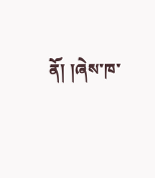ནོ། །ཞེས་ཁ་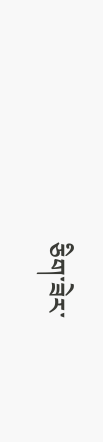ཅིག་ཟེར་